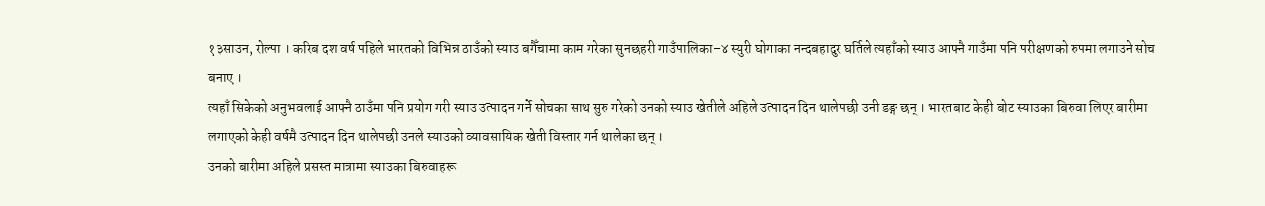१३साउन, रोल्पा । करिब दश वर्ष पहिले भारतको विभिन्न ठाउँको स्याउ बगैँचामा काम गरेका सुनछहरी गाउँपालिका–४ स्युरी घोगाका नन्दबहादुर घर्तिले त्यहाँको स्याउ आफ्नै गाउँमा पनि परीक्षणको रुपमा लगाउने सोच बनाए ।
त्यहाँ सिकेको अनुभवलाई आफ्नै ठाउँमा पनि प्रयोग गरी स्याउ उत्पादन गर्ने सोचका साथ सुरु गरेको उनको स्याउ खेतीले अहिले उत्पादन दिन थालेपछी उनी डङ्ग छन् । भारतबाट केही बोट स्याउका बिरुवा लिएर बारीमा लगाएको केही वर्षमै उत्पादन दिन थालेपछी उनले स्याउको व्यावसायिक खेती विस्तार गर्न थालेका छन् ।
उनको बारीमा अहिले प्रसस्त मात्रामा स्याउका बिरुवाहरू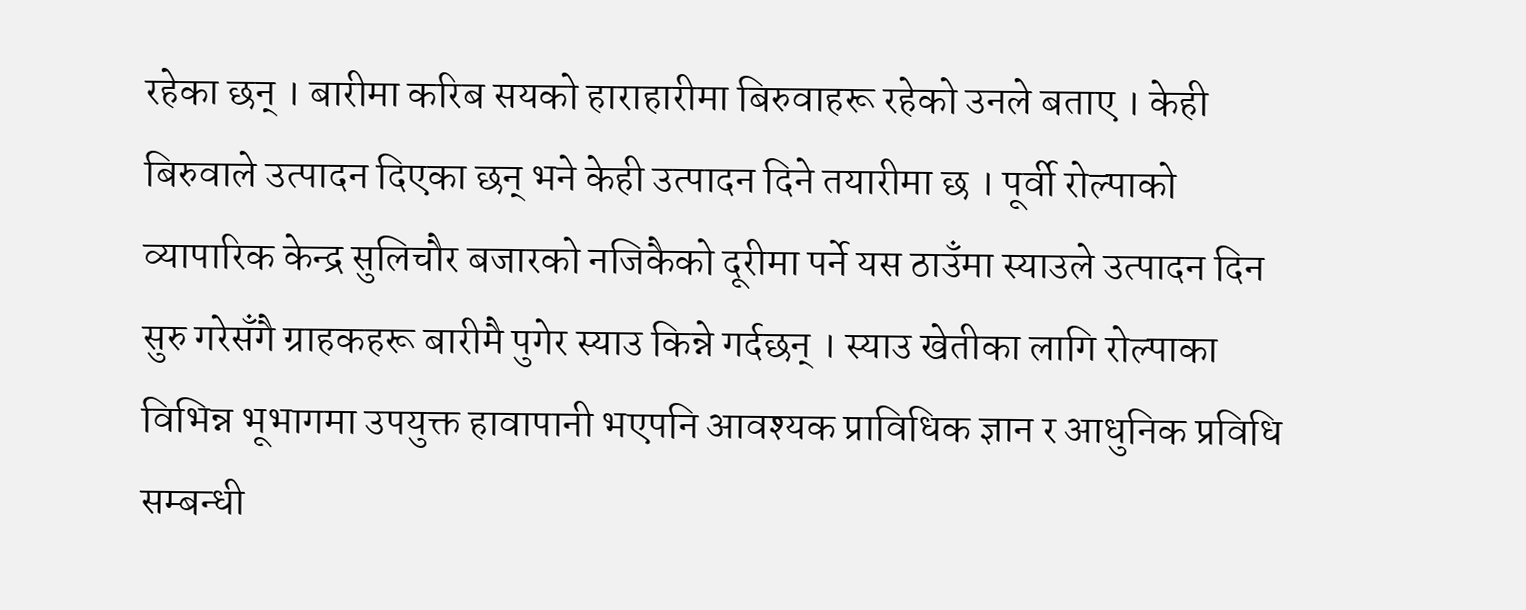रहेका छन् । बारीमा करिब सयको हाराहारीमा बिरुवाहरू रहेको उनले बताए । केही बिरुवाले उत्पादन दिएका छन् भने केही उत्पादन दिने तयारीमा छ । पूर्वी रोल्पाको व्यापारिक केन्द्र सुलिचौर बजारको नजिकैको दूरीमा पर्ने यस ठाउँमा स्याउले उत्पादन दिन सुरु गरेसँगै ग्राहकहरू बारीमै पुगेर स्याउ किन्ने गर्दछन् । स्याउ खेतीका लागि रोल्पाका विभिन्न भूभागमा उपयुक्त हावापानी भएपनि आवश्यक प्राविधिक ज्ञान र आधुनिक प्रविधि सम्बन्धी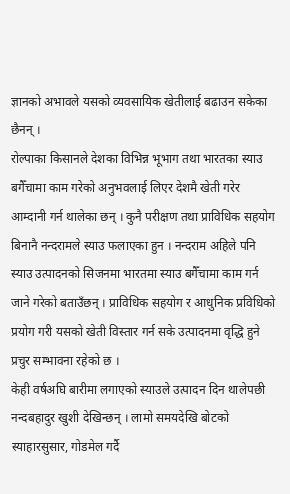ज्ञानको अभावले यसको व्यवसायिक खेतीलाई बढाउन सकेका छैनन् ।
रोल्पाका किसानले देशका विभिन्न भूभाग तथा भारतका स्याउ बगैँचामा काम गरेको अनुभवलाई लिएर देशमै खेती गरेर आम्दानी गर्न थालेका छन् । कुनै परीक्षण तथा प्राविधिक सहयोग बिनानै नन्दरामले स्याउ फलाएका हुन । नन्दराम अहिले पनि स्याउ उत्पादनको सिजनमा भारतमा स्याउ बगैँचामा काम गर्न जाने गरेको बताउँछन् । प्राविधिक सहयोग र आधुनिक प्रविधिको प्रयोग गरी यसको खेती विस्तार गर्न सके उत्पादनमा वृद्धि हुने प्रचुर सम्भावना रहेको छ ।
केही वर्षअघि बारीमा लगाएको स्याउले उत्पादन दिन थालेपछी नन्दबहादुर खुशी देखिन्छन् । लामो समयदेखि बोटको स्याहारसुसार, गोडमेल गर्दै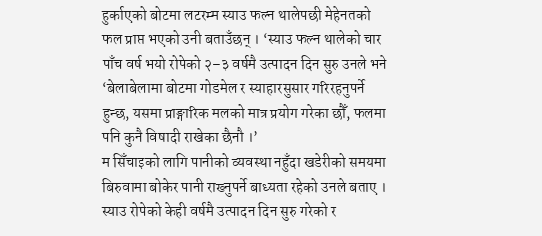हुर्काएको बोटमा लटरम्म स्याउ फल्न थालेपछी मेहेनतको फल प्राप्त भएको उनी बताउँछन् । ‘स्याउ फल्न थालेको चार पाँच वर्ष भयो रोपेको २–३ वर्षमै उत्पादन दिन सुरु उनले भने ‘बेलाबेलामा बोटमा गोडमेल र स्याहारसुसार गरिरहनुपर्ने हुन्छ, यसमा प्राङ्गारिक मलको मात्र प्रयोग गरेका छौँ, फलमा पनि कुनै विषादी राखेका छैनौ ।’
म सिँचाइको लागि पानीको व्यवस्था नहुँदा खडेरीको समयमा बिरुवामा बोकेर पानी राख्नुपर्ने बाध्यता रहेको उनले बताए । स्याउ रोपेको केही वर्षमै उत्पादन दिन सुरु गरेको र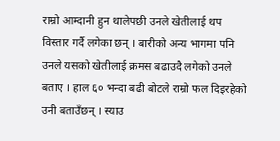राम्रो आम्दानी हुन थालेपछी उनले खेतीलाई थप विस्तार गर्दै लगेका छन् । बारीको अन्य भागमा पनि उनले यसको खेतीलाई क्रमस बढाउदै लगेको उनले बताए । हाल ६० भन्दा बढी बोटले राम्रो फल दिइरहेको उनी बताउँछन् । स्याउ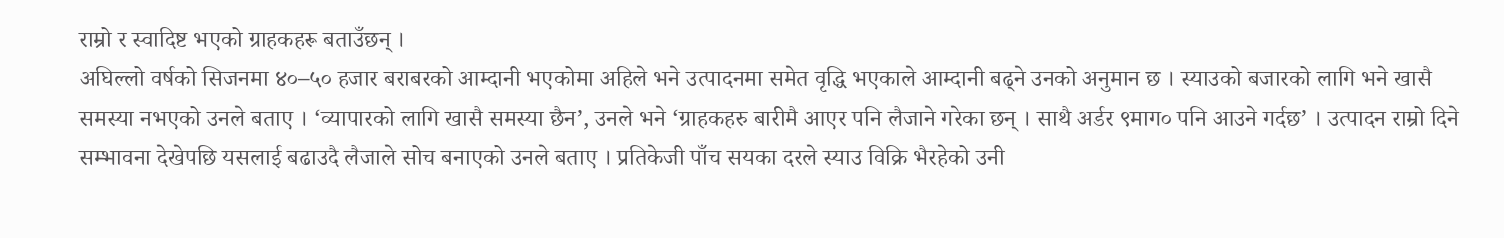राम्रो र स्वादिष्ट भएको ग्राहकहरू बताउँछन् ।
अघिल्लो वर्षको सिजनमा ४०–५० हजार बराबरको आम्दानी भएकोमा अहिले भने उत्पादनमा समेत वृद्धि भएकाले आम्दानी बढ्ने उनको अनुमान छ । स्याउको बजारको लागि भने खासै समस्या नभएको उनले बताए । ‘व्यापारको लागि खासै समस्या छैन’, उनले भने ‘ग्राहकहरु बारीमै आएर पनि लैजाने गरेका छन् । साथै अर्डर ९माग० पनि आउने गर्दछ’ । उत्पादन राम्रो दिने सम्भावना देखेपछि यसलाई बढाउदै लैजाले सोच बनाएको उनले बताए । प्रतिकेजी पाँच सयका दरले स्याउ विक्रि भैरहेको उनी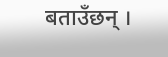बताउँछन् ।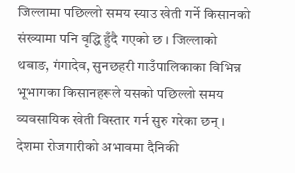जिल्लामा पछिल्लो समय स्याउ खेती गर्ने किसानको संख्यामा पनि वृद्धि हुँदै गएको छ । जिल्लाको थबाङ, गंगादेव, सुनछहरी गाउँपालिकाका विभिन्न भूभागका किसानहरूले यसको पछिल्लो समय व्यवसायिक खेती विस्तार गर्न सुरु गरेका छन् ।
देशमा रोजगारीको अभावमा दैनिकी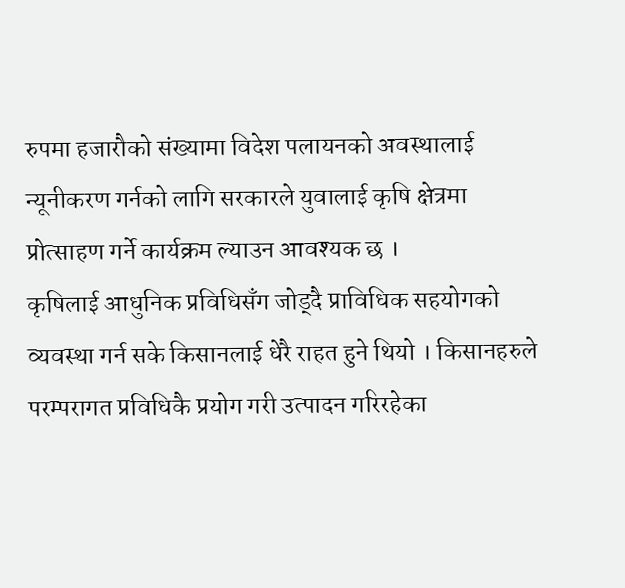रुपमा हजारौको संख्यामा विदेश पलायनको अवस्थालाई न्यूनीकरण गर्नको लागि सरकारले युवालाई कृषि क्षेत्रमा प्रोत्साहण गर्ने कार्यक्रम ल्याउन आवश्यक छ ।
कृषिलाई आधुनिक प्रविधिसँग जोड्दै प्राविधिक सहयोगको व्यवस्था गर्न सके किसानलाई धेरै राहत हुने थियो । किसानहरुले परम्परागत प्रविधिकै प्रयोग गरी उत्पादन गरिरहेका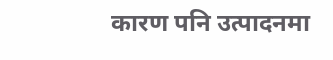कारण पनि उत्पादनमा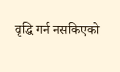वृद्धि गर्न नसकिएको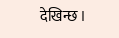देखिन्छ ।